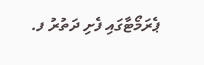ޕެރަމޯޓާގައި ފެށި ދަތުރު ފ.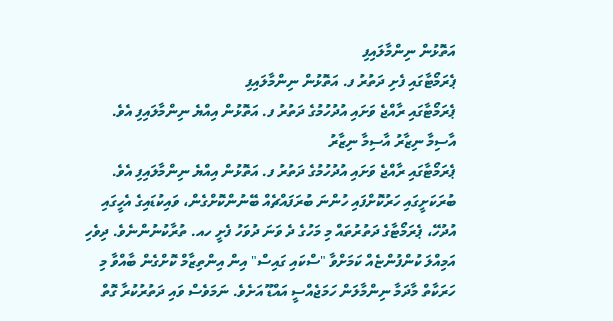އަތޮޅުން ނިންމާލައިފި
ޕެރަމޯޓާގައި ފެށި ދަތުރު ފ. އަތޮޅުން ނިންމާލައިފި
ޕެރަމޯޓާގައި ރާއްޖެ ވަށައި އުދުހުމުގެ ދަތުރު ފ. އަތޮޅުން އިއްޔެ ނިންމާލައިފި އެވެ.
އާސިމާ ނިޒާރު އާސިމާ ނިޒާރު
ޕެރަމޯޓާގައި ރާއްޖެ ވަށައި އުދުހުމުގެ ދަތުރު ފ. އަތޮޅުން އިއްޔެ ނިންމާލައިފި އެވެ.
ބުރަކަށީގައި ހަރުކޮށްފައި ހުންނަ ބުރަފައްޗެއް ބޭނުންކޮށްގެން، ވައިކުޑައިގެ އެހީގައި އުދުހޭ، ޕެރަމޯޓާގެ ދަތުރުތައް މި މަހުގެ ދެ ވަނަ ދުވަހު ފެށީ ހއ. ތުރާކުނުންނެވެ. ދިވެހި އަމިއްލަ ކުންފުންޏެއް ކަމަށްވާ "ސްކައި ގައިސް" އިން އިންތިޒާމް ކޮށްގެން ބާއްވާ މި ހަރަކާތް މާދަމާ ނިންމާލަން ހަމަޖެއްސީ އައްޑޫ އަށެވެ. ނަމަވެސް ވައި ދަތުރުކުރާ ގޮތް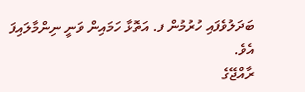ބަދަލުވެފައި ހުރުމުން ފ. އަތޮޅާ ހަމައިން ވަނީ ނިންމާލައިފަ އެވެ.
ރާއްޖޭގެ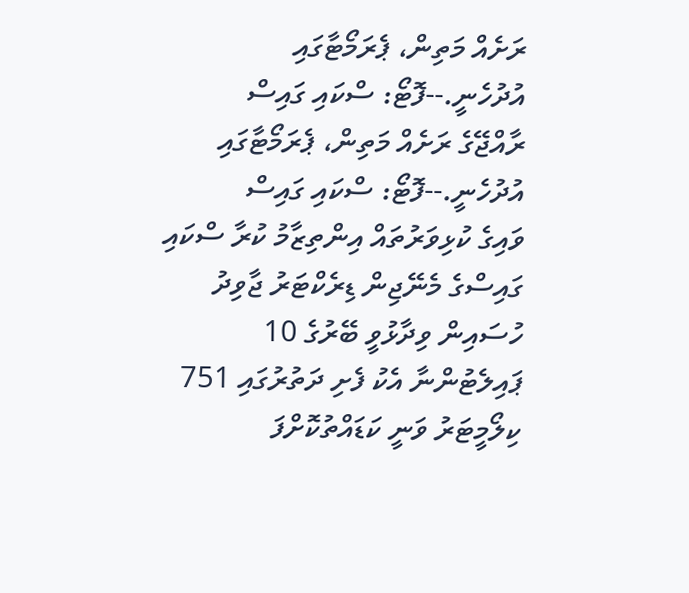ރަށެއް މަތިން، ޕެރަމޯޓާގައި އުދުހެނީ.--ފޮޓޯ: ސްކައި ގައިސް
ރާއްޖޭގެ ރަށެއް މަތިން، ޕެރަމޯޓާގައި އުދުހެނީ.--ފޮޓޯ: ސްކައި ގައިސް
ވައިގެ ކުޅިވަރުތައް އިންތިޒާމު ކުރާ ސްކައި ގައިސްގެ މެނޭޖިން ޑިރެކްޓަރު ޖާވިދު ހުސައިން ވިދާޅުވީ ބޭރުގެ 10 ޕައިލެޓުންނާ އެކު ފެށި ދަތުރުގައި 751 ކިލޯމީޓަރު ވަނީ ކަޑައްތުކޮށްފަ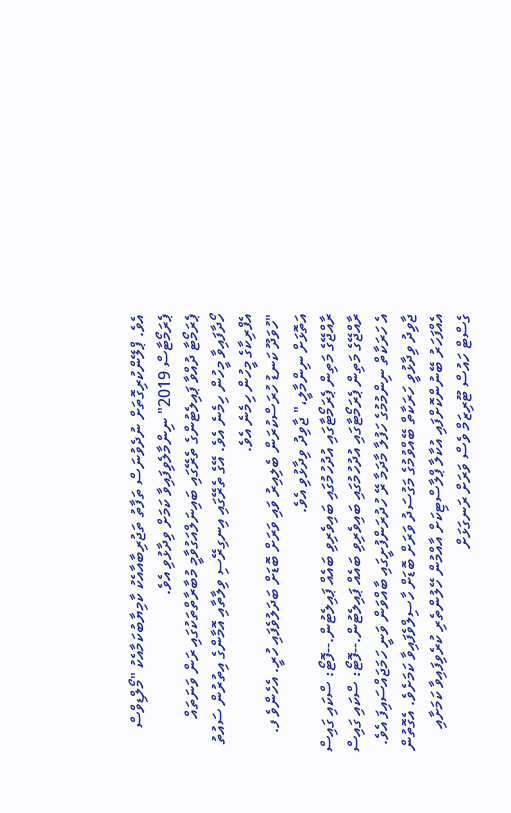އެވެ. ޕްލޭންކުރިގޮތަށް ނުދެވުނަސް ތަފާތު ތަޖުރިބާއާއެކު ކާމިޔާބުކަމާއެކު "މޯލްޑިވްސް ޕެރަމޯޓާސް 2019" ނިންމާލެވިފައިވާ ކަމަށް ވިދާޅުވި އެވެ.
ޕެރަމޯޓާ ދުއްވާ ޕައިލެޓުންގެ ތެރޭގައި ބައިނަލްއަގުވާމީ މުބާރާތްތަކުގައި ރަން ވަނަތައް ހޯދާފައިވާ މީހުން ހިމެނެ އެވެ. އޭގެ ތެރޭގައި އިނގިރޭސި ވިލާތާއި އޮމާންގެ އިތުރުން ސައުތު އެފްރިކާގެ މީހުން ހިމެނެ އެވެ.
"ހުވަދޫ ކަނޑު ހުރަސްކުރަން ބެލިއިރު ވައި ވަރަށް ބޮޑަށް ބަދަލުވެފައި ހުރީ. އެހެންވެ ފ. އަތޮޅަށް ނިންމާލީ،" ޖާވިދު ވިދާޅުވި އެވެ.
ރާއްޖޭގެ މަތިން ޕެރަމޯޓާގައި އުދުހުމުގައި ބައިވެރިވި ބައެއް ޕައިލެޓުން.--ފޮޓޯ: ސްކައި ގައިސް
ރާއްޖޭގެ މަތިން ޕެރަމޯޓާގައި އުދުހުމުގައި ބައިވެރިވި ބައެއް ޕައިލެޓުން.--ފޮޓޯ: ސްކައި ގައިސް
އެ ހަރަކާތް ނިންމުމުގެ ހަފުލާ މާދަމާ ރޭ ހުދުރަންފުށީގައި ބާއްވަން ވަނީ ހަމަޖައްސައިފަ އެވެ.
ޖާވިދު ވިދާޅުވީ ހަރަކާތް ބޭއްވުމުގެ މަގުސަދު ވަރަށް ބޮޑަށް ހާސިލްވެފައިވާ ކަމަށެވެ. އެގޮތުން އެއްފަހަރު ބޭނުންކޮށްފައި އުކާލާ ޕްލާސްޓިކަށް އާއްމުން ހޭލުންތެރި ކުރެވިފައިވާ ކަމަށާއި ގެސްޓް ހައުސް ޓޫރިޒަމް ވެސް ވަރަށް ރަނގަޅަށް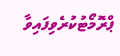ޕްރޮމޯޓުކުރެވިފައިވާ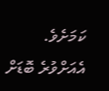ކަމަށެވެ.
އެއަށްވުރެ ބޮޑަށް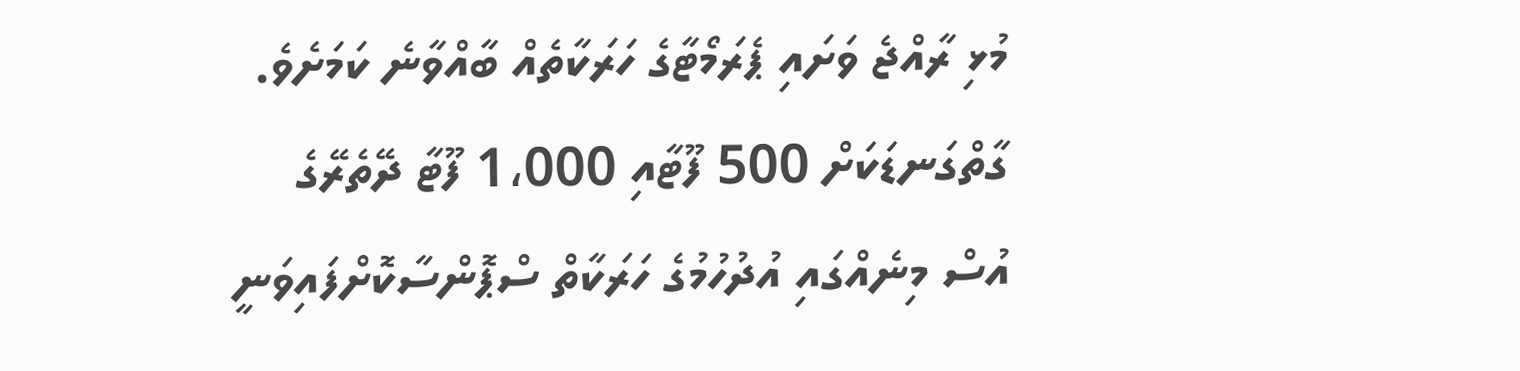މުޅި ރާއްޖެ ވަށައި ޕެރަމޯޓާގެ ހަރަކާތެއް ބާއްވާނެ ކަމަށެވެ.
ގާތްގަނޑަކަށް 500 ފޫޓާއި 1،000 ފޫޓާ ދޭތެރޭގެ އުސް މިނެއްގައި އުދުހުމުގެ ހަރަކާތް ސްޕޮންސާކޮށްފައިވަނީ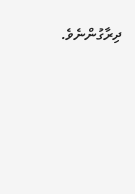ދިރާގުންނެވެ.